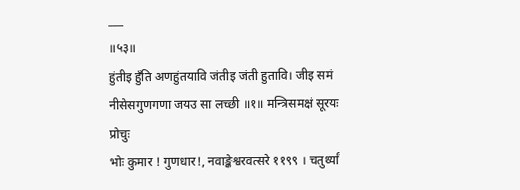___
॥५३॥
हुंतीइ हुँति अणहुंतयावि जंतीइ जंती हुतावि। जीइ समं नीसेसगुणगणा जयउ सा लच्छी ॥१॥ मन्त्रिसमक्षं सूरयः प्रोचुः
भोः कुमार ! गुणधार!, नवाङ्केश्वरवत्सरे ११९९ । चतुर्थ्यां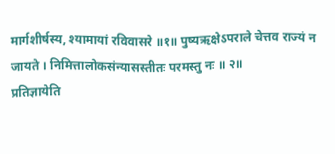मार्गशीर्षस्य, श्यामायां रविवासरे ॥१॥ पुष्यऋक्षेऽपराले चेत्तव राज्यं न जायते । निमित्तालोकसंन्यासस्तीतः परमस्तु नः ॥ २॥
प्रतिज्ञायेति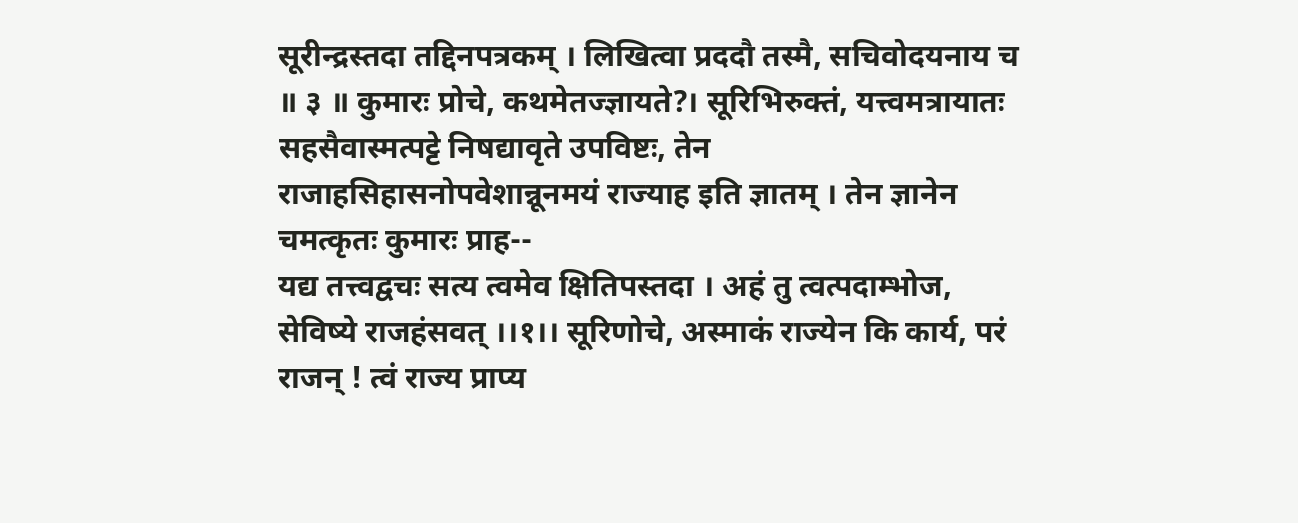सूरीन्द्रस्तदा तद्दिनपत्रकम् । लिखित्वा प्रददौ तस्मै, सचिवोदयनाय च ॥ ३ ॥ कुमारः प्रोचे, कथमेतज्ज्ञायते?। सूरिभिरुक्तं, यत्त्वमत्रायातः सहसैवास्मत्पट्टे निषद्यावृते उपविष्टः, तेन राजाहसिहासनोपवेशान्नूनमयं राज्याह इति ज्ञातम् । तेन ज्ञानेन चमत्कृतः कुमारः प्राह--
यद्य तत्त्वद्वचः सत्य त्वमेव क्षितिपस्तदा । अहं तु त्वत्पदाम्भोज, सेविष्ये राजहंसवत् ।।१।। सूरिणोचे, अस्माकं राज्येन कि कार्य, परं राजन् ! त्वं राज्य प्राप्य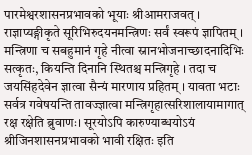पारमेश्वरशासनप्रभावको भूयाः श्रीआमराजवत् । राज्ञाप्यङ्गीकृते सूरिभिरुदयनमन्त्रिणः सर्वं स्वरूपं ज्ञापितम् । मन्त्रिणा च सबहुमानं गृहे नीत्वा स्नानभोजनाच्छादनादिभिः सत्कृतः, कियन्ति दिनानि स्थितश्च मन्त्रिगृहे । तदा च जयसिंहदेवेन ज्ञात्वा सैन्यं मारणाय प्रहितम् । यावता भटाः सर्वत्र गवेषयन्ति तावज्ज्ञात्वा मन्त्रिगृहात्सरिशालायामागात् रक्ष रक्षेति ब्रुवाणः। सूरयोऽपि कारुण्याब्धयोऽयं श्रीजिनशासनप्रभावको भावी रक्षितः इति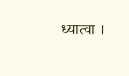ध्यात्वा ।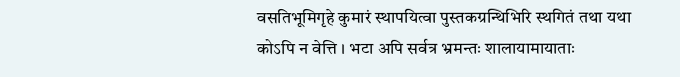वसतिभूमिगृहे कुमारं स्थापयित्वा पुस्तकग्रन्थिभिरि स्थगितं तथा यथा कोऽपि न वेत्ति । भटा अपि सर्वत्र भ्रमन्तः शालायामायाताः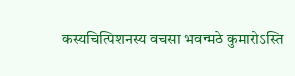कस्यचित्पिशनस्य वचसा भवन्मठे कुमारोऽस्ति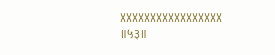XXXXXXXXXXXXXXXXX
॥५३॥